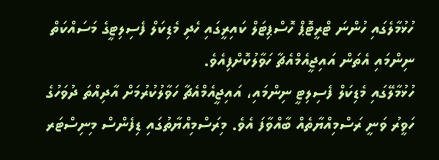ހުޅުމާލެގައި ހުންނަ ޓްރީޓޮޕް ހޮސްޕިޓަލް ކައިރީގައި ހެދި މެޑިކަލް ފެސިލިޓީގެ މަސައްކަތް ނިންމައި އެތަން އައިޖީއެމްއެޗާ ހަވާލުކޮށްފިއެވެ.
ހުޅުމާލޭގައި މެޑިކަލް ފެސިލިޓީ ނިންމައި، އައިޖީއެމްއެޗާ ހަވާލުކުރުމަށް އާދިއްތަ ދުވަހުގެ ހަވީރު ވަނީ ރަސްމިއްޔާތެއް ބާއްވާފަ އެވެ. މިރަސްމިއްޔާތުގައި ޑިފެންސް މިނިސްޓަރ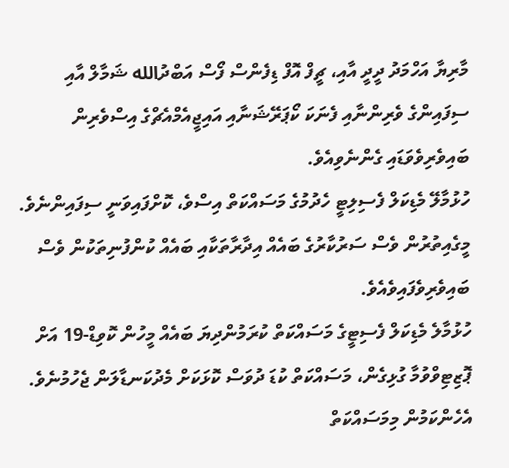މާރިޔާ އަހްމަދު ދީދީ އާއި، ޗީފް އޮފް ޑިފެންސް ފޯސް އަބްދުالله ޝަމާލް އާއި ސިފައިންގެ ވެރިންނާއި ފެނަކަ ކޯޕަރޭޝަނާއި އައިޖީއެމްއެޗްގެ އިސްވެރިން ބައިވެރިވެވަޑައި ގެންނެވިއެވެ.
ހުޅުމާލޭ މެޑިކަލް ފެސިލިޓީ ހެދުމުގެ މަސައްކަތް އިސްވެ، ކޮށްފައިވަނީ ސިފައިންނެވެ. މީގެއިތުރުން ވެސް ސަރުކާރުގެ ބައެއް އިދާރާތަކާއި ބައެއް ކުންފުނިތަކުން ވެސް ބައިވެރިވެފައިވެއެވެ.
ހުޅުމާލެ މެޑިކަލް ފެސިޓީގެ މަސައްކަތް ކުރަމުންދިޔަ ބައެއް މީހުން ކޮވިޑް-19 އަށް ޕޮޒިޓިވްވުމާ ގުޅިގެން، މަސައްކަތް ކުޑަ ދުވަސް ކޮޅަކަށް މެދުކަނޑާލަން ޖެހުމުނެވެ. އެހެންކަމުން މިމަސައްކަތް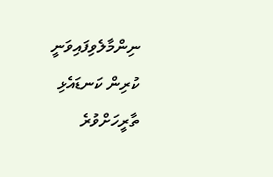ނިންމާލެވިފައިވަނީ ކުރިން ކަނޑައެޅި ތާރީހަށްވުރެ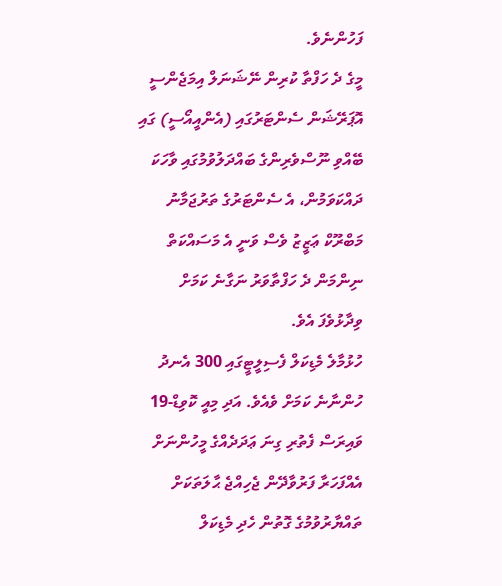ފަހުންނެވެ.
މީގެ ދެ ހަފްތާ ކުރިން ނޭޝަނަލް އިމަޖެންސީ އޮޕަރޭޝަން ސެންޓަރުގައި (އެންއީއޯސީ) ގައި ބޭއްވި ނޫސްވެރިންގެ ބައްދަލުވުމުގައި ވާހަކަ ދައްކަވަމުން، އެ ސެންޓަރުގެ ތަރުޖަމާނު މަބްރޫކް ޢަޒީޒު ވެސް ވަނީ އެ މަސައްކަތް ނިންމަން ދެ ހަފްތާވަރު ނަގާނެ ކަމަށް ވިދާޅުވެފަ އެވެ.
ހުޅުމާލެ މެޑިކަލް ފެސިލީޓީގައި 300 އެނދު ހުންނާނެ ކަމަށް ވެއެވެ. އަދި މިއީ ކޮވިޑް-19 ވައިރަސް ފެތުރި ގިނަ ޢަދަދެއްގެ މީހުންނަށް އެއްފަހަރާ ފަރުވާދޭން ޖެހިއްޖެ ޙާލަތަކަށް ތައްޔާރުވުމުގެ ގޮތުން ހެދި މެޑިކަލް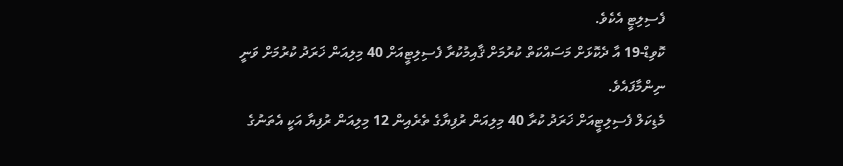ފެސިލިޓީ އެކެވެ.
ކޮވިޑް-19 އާ ދެކޮޅަށް މަސައްކަތް ކުރުމަށް ޤާއިމުކުރާ ފެސިލިޓީއަށް 40 މިލިއަން ޚަރަދު ކުރުމަށް ވަނީ ނިންމާފައެވެ.
މެޑިކަލް ފެސިލިޓީއަށް ޚަރަދު ކުރާ 40 މިލިއަން ރުފިޔާގެ ތެރެއިން 12 މިލިއަން ރުފިޔާ އަކީ އެތަނުގެ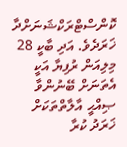ކޮންސްޓްރަކްޝަނަށްދާ ޚަރަދެވެ. އަދި ބާކީ 28 މިލިއަން ރުފިޔާ އަކީ އެތަނަށް ބޭނުންވާ ޞިއްޙީ އާލާތްތަކަށް ޚަރަދު ކުރާ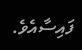ފައިސާއެވެ.